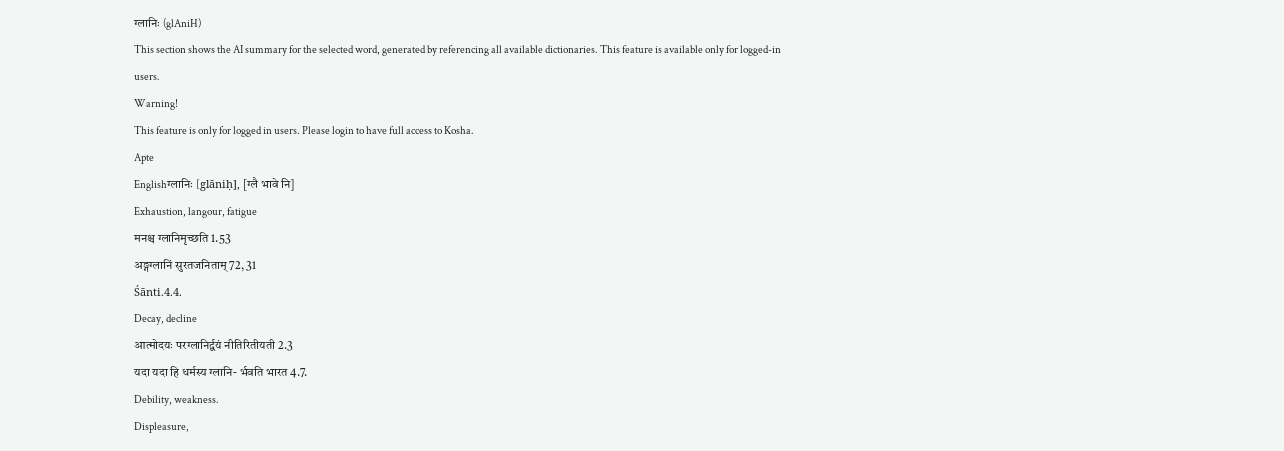ग्लानिः (glAniH)
This section shows the AI summary for the selected word, generated by referencing all available dictionaries. This feature is available only for logged-in users.
Warning!
This feature is only for logged in users. Please login to have full access to Kosha.
Apte
Englishग्लानिः [glāniḥ], [ग्लै भावे नि]
Exhaustion, langour, fatigue
मनश्च ग्लानिमृच्छति 1.53
अङ्गग्लानिं सुरतजनिताम् 72, 31
Śānti.4.4.
Decay, decline
आत्मोदयः परग्लानिर्द्वयं नीतिरितीयती 2.3
यदा यदा हि धर्मस्य ग्लानि- र्भवति भारत 4.7.
Debility, weakness.
Displeasure,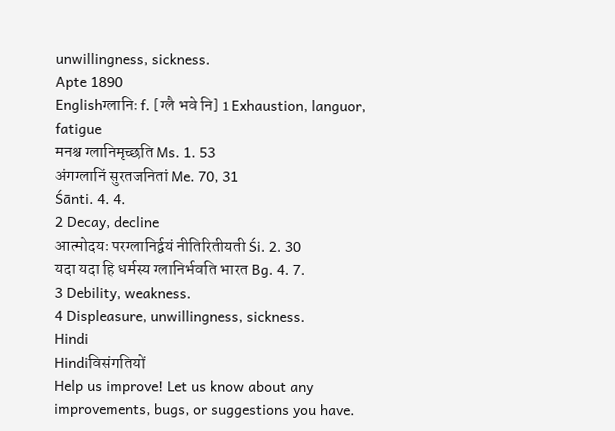unwillingness, sickness.
Apte 1890
Englishग्लानिः f. [ग्लै भवे नि] 1 Exhaustion, languor, fatigue
मनश्च ग्लानिमृच्छति Ms. 1. 53
अंगग्लानिं सुरतजनितां Me. 70, 31
Śānti. 4. 4.
2 Decay, decline
आत्मोदयः परग्लानिर्द्वयं नीतिरितीयती Śi. 2. 30
यदा यदा हि धर्मस्य ग्लानिर्भवति भारत Bg. 4. 7.
3 Debility, weakness.
4 Displeasure, unwillingness, sickness.
Hindi
Hindiविसंगतियों
Help us improve! Let us know about any improvements, bugs, or suggestions you have.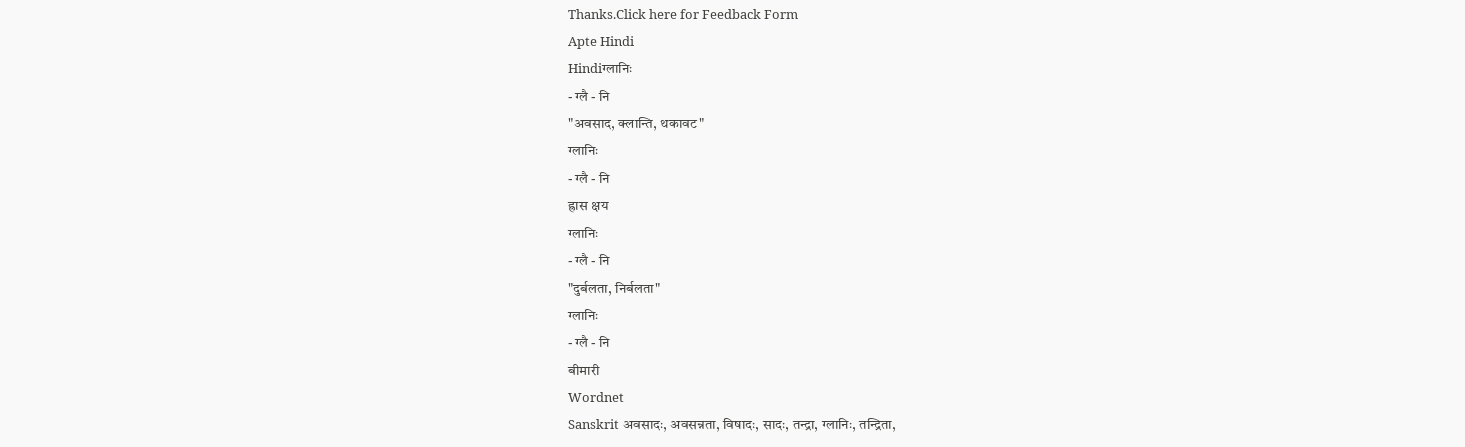Thanks.Click here for Feedback Form
Apte Hindi
Hindiग्लानिः
- ग्लै - नि
"अवसाद, क्लान्ति, थकावट"
ग्लानिः
- ग्लै - नि
ह्रास क्षय
ग्लानिः
- ग्लै - नि
"दुर्बलता, निर्बलता"
ग्लानिः
- ग्लै - नि
बीमारी
Wordnet
Sanskrit अवसादः, अवसन्नता, विषादः, सादः, तन्द्रा, ग्लानिः, तन्द्रिता,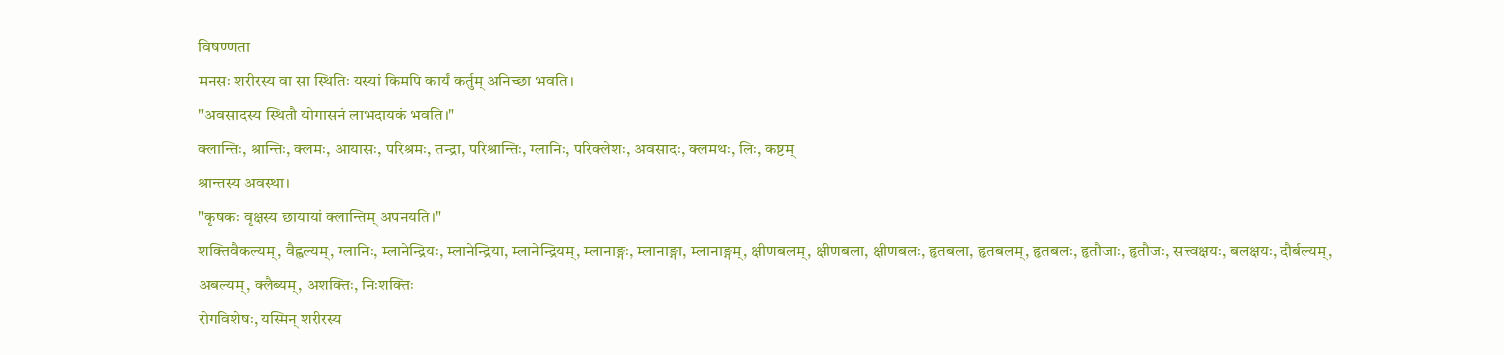विषण्णता
मनसः शरीरस्य वा सा स्थितिः यस्यां किमपि कार्यं कर्तुम् अनिच्छा भवति।
"अवसादस्य स्थितौ योगासनं लाभदायकं भवति।"
क्लान्तिः, श्रान्तिः, क्लमः, आयासः, परिश्रमः, तन्द्रा, परिश्रान्तिः, ग्लानिः, परिक्लेशः, अवसादः, क्लमथः, लिः, कष्टम्
श्रान्तस्य अवस्था।
"कृषकः वृक्षस्य छायायां क्लान्तिम् अपनयति।"
शक्तिवैकल्यम्, वैह्वल्यम्, ग्लानिः, म्लानेन्द्रियः, म्लानेन्द्रिया, म्लानेन्द्रियम्, म्लानाङ्गः, म्लानाङ्गा, म्लानाङ्गम्, क्षीणबलम्, क्षीणबला, क्षीणबलः, हृतबला, हृतबलम्, हृतबलः, हृतौजाः, हृतौजः, सत्त्वक्षयः, बलक्षयः, दौर्बल्यम्, अबल्यम्, क्लैब्यम्, अशक्तिः, निःशक्तिः
रोगविशेषः, यस्मिन् शरीरस्य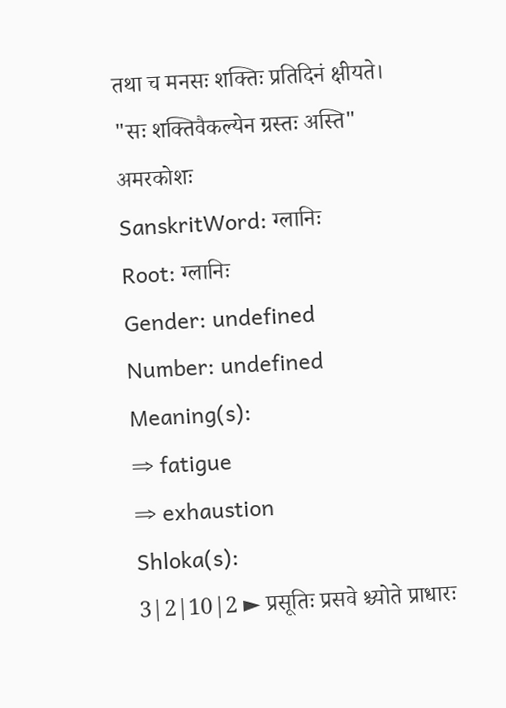तथा च मनसः शक्तिः प्रतिदिनं क्षीयते।
"सः शक्तिवैकल्येन ग्रस्तः अस्ति"
अमरकोशः
SanskritWord: ग्लानिः
Root: ग्लानिः
Gender: undefined
Number: undefined
Meaning(s):
⇒ fatigue
⇒ exhaustion
Shloka(s):
3|2|10|2 ► प्रसूतिः प्रसवे श्च्योते प्राधारः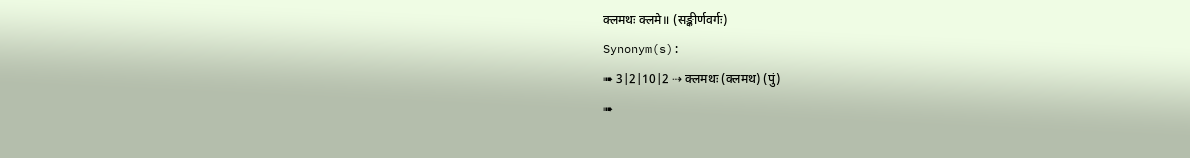क्लमथः क्लमे॥ (सङ्कीर्णवर्गः)
Synonym(s):
➠ 3|2|10|2 ⇢ क्लमथः (क्लमथ) (पुं)
➠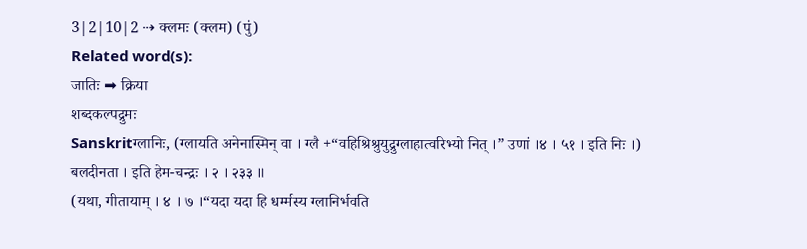3|2|10|2 ⇢ क्लमः (क्लम) (पुं)
Related word(s):
जातिः ➡ क्रिया
शब्दकल्पद्रुमः
Sanskritग्लानिः, (ग्लायति अनेनास्मिन् वा । ग्लै +“वहिश्रिश्रुयुद्रुग्लाहात्वरिभ्यो नित् ।” उणां ।४ । ५१ । इति निः ।) बलदीनता । इति हेम-चन्द्रः । २ । २३३ ॥
(यथा, गीतायाम् । ४ । ७ ।“यदा यदा हि धर्म्मस्य ग्लानिर्भवति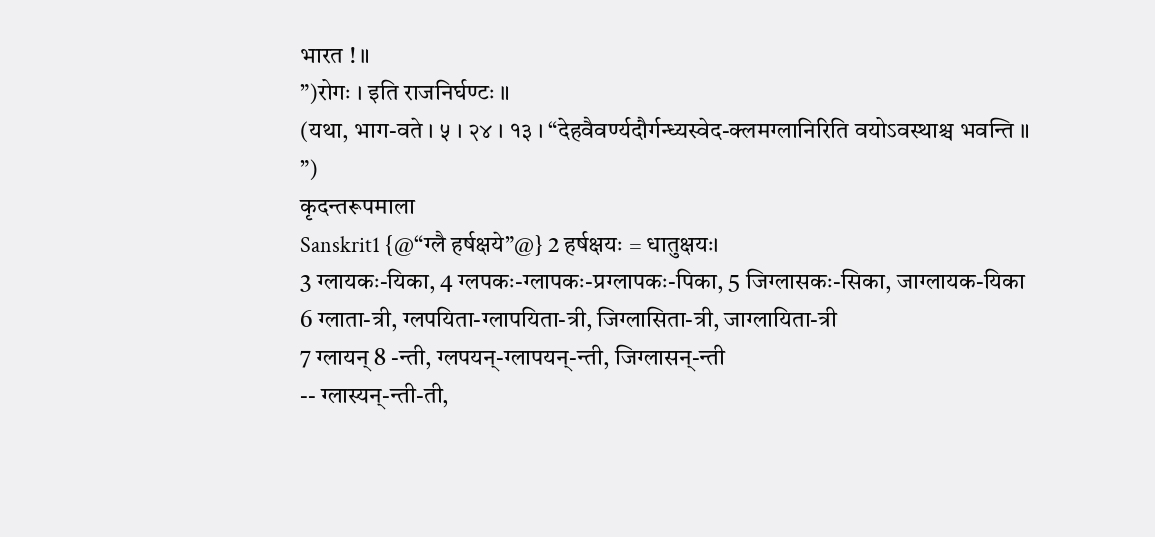भारत ! ॥
”)रोगः । इति राजनिर्घण्टः ॥
(यथा, भाग-वते । ५ । २४ । १३ । “देहवैवर्ण्यदौर्गन्ध्यस्वेद-क्लमग्लानिरिति वयोऽवस्थाश्च भवन्ति ॥
”)
कृदन्तरूपमाला
Sanskrit1 {@“ग्लै हर्षक्षये”@} 2 हर्षक्षयः = धातुक्षयः।
3 ग्लायकः-यिका, 4 ग्लपकः-ग्लापकः-प्रग्लापकः-पिका, 5 जिग्लासकः-सिका, जाग्लायक-यिका
6 ग्लाता-त्री, ग्लपयिता-ग्लापयिता-त्री, जिग्लासिता-त्री, जाग्लायिता-त्री
7 ग्लायन् 8 -न्ती, ग्लपयन्-ग्लापयन्-न्ती, जिग्लासन्-न्ती
-- ग्लास्यन्-न्ती-ती,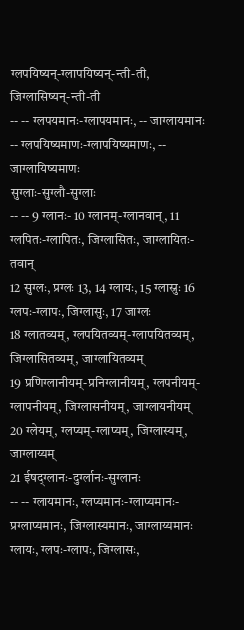ग्लपयिष्यन्-ग्लापयिष्यन्-न्ती-ती, जिग्लासिष्यन्-न्ती-ती
-- -- ग्लपयमानः-ग्लापयमानः, -- जाग्लायमानः
-- ग्लपयिष्यमाणः-ग्लापयिष्यमाणः, -- जाग्लायिष्यमाणः
सुग्लाः-सुग्लौ-सुग्लाः
-- -- 9 ग्लानः- 10 ग्लानम्-ग्लानवान्, 11 ग्लपितः-ग्लापितः, जिग्लासितः, जाग्लायितः-तवान्
12 सुग्लः, प्रग्लः 13, 14 ग्लायः, 15 ग्लास्नुः 16 ग्लपः-ग्लापः, जिग्लासुः, 17 जाग्लः
18 ग्लातव्यम्, ग्लपयितव्यम्-ग्लापयितव्यम्, जिग्लासितव्यम्, जाग्लायितव्यम्
19 प्रणिग्लानीयम्-प्रनिग्लानीयम्, ग्लपनीयम्-ग्लापनीयम्, जिग्लासनीयम्, जाग्लायनीयम्
20 ग्लेयम्, ग्लप्यम्-ग्लाप्यम्, जिग्लास्यम्, जाग्लाय्यम्
21 ईषद्ग्लानः-दुर्ग्लानः-सुग्लानः
-- -- ग्लायमानः, ग्लप्यमानः-ग्लाप्यमानः-प्रग्लाप्यमानः, जिग्लास्यमानः, जाग्लाय्यमानः
ग्लायः, ग्लपः-ग्लापः, जिग्लासः,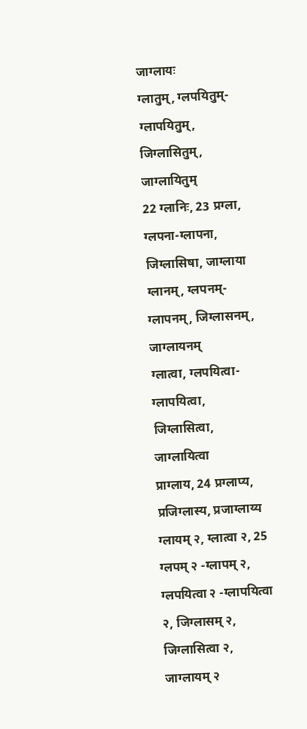जाग्लायः
ग्लातुम्, ग्लपयितुम्-ग्लापयितुम्, जिग्लासितुम्, जाग्लायितुम्
22 ग्लानिः, 23 प्रग्ला, ग्लपना-ग्लापना, जिग्लासिषा, जाग्लाया
ग्लानम्, ग्लपनम्-ग्लापनम्, जिग्लासनम्, जाग्लायनम्
ग्लात्वा, ग्लपयित्वा-ग्लापयित्वा, जिग्लासित्वा, जाग्लायित्वा
प्राग्लाय, 24 प्रग्लाप्य, प्रजिग्लास्य, प्रजाग्लाय्य
ग्लायम् २, ग्लात्वा २, 25 ग्लपम् २ -ग्लापम् २, ग्लपयित्वा २ -ग्लापयित्वा २, जिग्लासम् २, जिग्लासित्वा २, जाग्लायम् २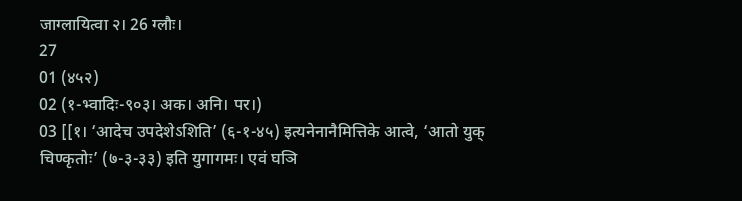जाग्लायित्वा २। 26 ग्लौः।
27
01 (४५२)
02 (१-भ्वादिः-९०३। अक। अनि। पर।)
03 [[१। ‘आदेच उपदेशेऽशिति’ (६-१-४५) इत्यनेनानैमित्तिके आत्वे, ‘आतो युक् चिण्कृतोः’ (७-३-३३) इति युगागमः। एवं घञि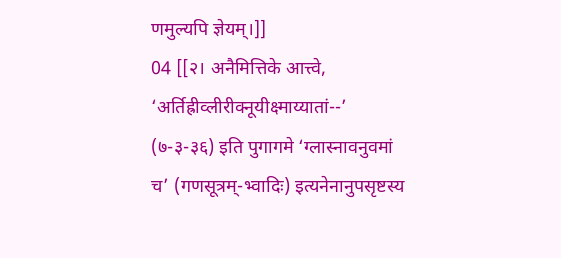णमुल्यपि ज्ञेयम्।]]
04 [[२। अनैमित्तिके आत्त्वे, ‘अर्तिह्रीव्लीरीक्नूयीक्ष्माय्यातां--’ (७-३-३६) इति पुगागमे ‘ग्लास्नावनुवमां च’ (गणसूत्रम्-भ्वादिः) इत्यनेनानुपसृष्टस्य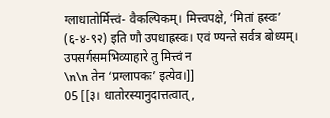ग्लाधातोर्मित्त्वं- वैकल्पिकम्। मित्त्वपक्षे, ‘मितां ह्रस्वः’ (६-४-९२) इति णौ उपधाह्रस्वः। एवं ण्यन्ते सर्वत्र बोध्यम्। उपसर्गसमभिव्याहारे तु मित्त्वं न
\n\n तेन ‘प्रग्लापकः’ इत्येव।]]
05 [[३। धातोरस्यानुदात्तत्वात्,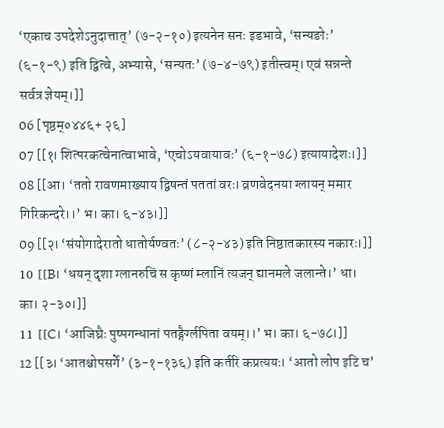‘एकाच उपदेशेऽनुदात्तात्’ (७-२-१०) इत्यनेन सनः इडभावे, ‘सन्यङोः’ (६-१-९) इति द्वित्वे, अभ्यासे, ‘सन्यतः’ (७-४-७९) इतीत्त्वम्। एवं सन्नन्ते सर्वत्र ज्ञेयम्।]]
06 [पृष्ठम्०४४६+ २६]
07 [[१। शित्परकत्वेनात्वाभावे, ‘एचोऽयवायावः’ (६-१-७८) इत्यायादेशः।]]
08 [[आ। ‘ततो रावणमाख्याय द्विषन्तं पततां वरः। व्रणवेदनया ग्लायन् ममार गिरिकन्दरे।।’ भ। का। ६-४३।]]
09 [[२। ‘संयोगादेरातो धातोर्यण्वतः’ (८-२-४३) इति निष्ठातकारस्य नकारः।]]
10 [[B। ‘धयन् दृशा ग्लानरुचिं स कृष्णं म्लानिं त्यजन् द्यानमले जलान्ते।’ धा। का। २-३०।]]
11 [[C। ‘आजिघ्रैः पुष्पगन्धानां पतङ्गैर्ग्लपिता वयम्।।’ भ। का। ६-७८।]]
12 [[३। ‘आतश्चोपसर्गे’ (३-१-१३६) इति कर्तरि कप्रत्ययः। ‘आतो लोप इटि च’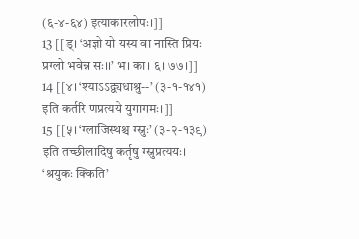(६-४-६४) इत्याकारलोपः।]]
13 [[ड्। ‘अज्ञो यो यस्य वा नास्ति प्रियः प्रग्लो भवेन्न सः।।’ भ। का। ६। ७७।]]
14 [[४। ‘श्याऽऽद्व्यधाश्रु--’ (३-१-१४१) इति कर्तरि णप्रत्यये युगागमः।]]
15 [[५। ‘ग्लाजिस्थश्च ग्स्नुः’ (३-२-१३९) इति तच्छीलादिषु कर्तृषु ग्स्नुप्रत्ययः। ‘श्रयुकः क्किति’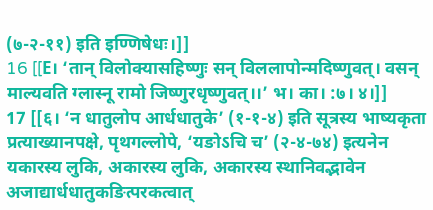(७-२-११) इति इण्णिषेधः।]]
16 [[E। ‘तान् विलोक्यासहिष्णुः सन् विललापोन्मदिष्णुवत्। वसन् माल्यवति ग्लास्नू रामो जिष्णुरधृष्णुवत्।।’ भ। का। :७। ४।]]
17 [[६। ‘न धातुलोप आर्धधातुके’ (१-१-४) इति सूत्रस्य भाष्यकृता प्रत्याख्यानपक्षे, पृथगल्लोपे, ‘यङोऽचि च’ (२-४-७४) इत्यनेन यकारस्य लुकि, अकारस्य लुकि, अकारस्य स्थानिवद्भावेन अजाद्यार्धधातुकङित्परकत्वात्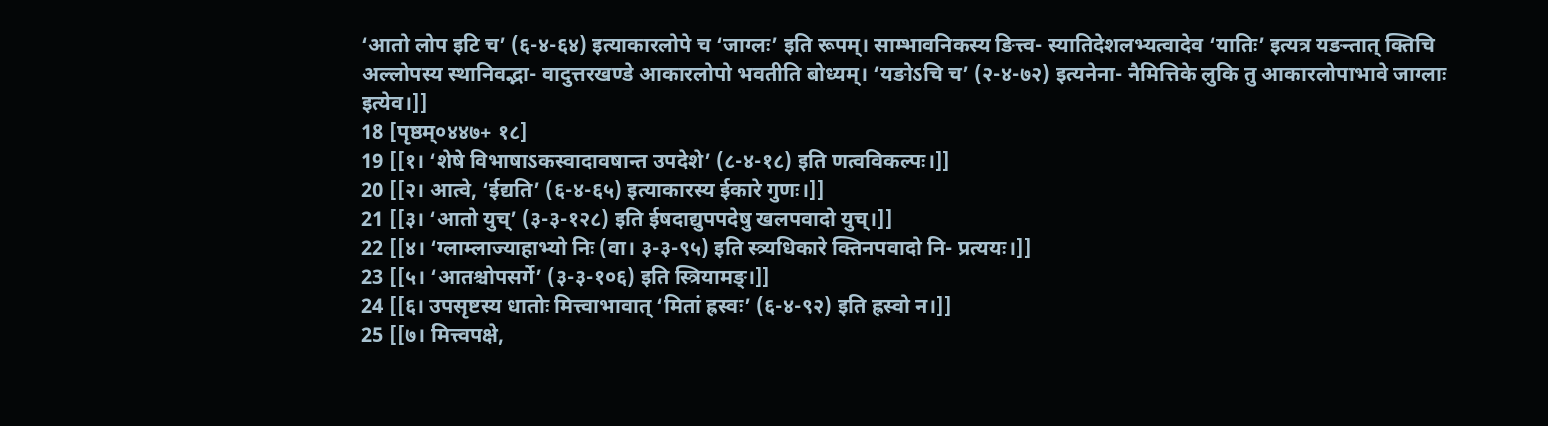‘आतो लोप इटि च’ (६-४-६४) इत्याकारलोपे च ‘जाग्लः’ इति रूपम्। साम्भावनिकस्य ङित्त्व- स्यातिदेशलभ्यत्वादेव ‘यातिः’ इत्यत्र यङन्तात् क्तिचि अल्लोपस्य स्थानिवद्भा- वादुत्तरखण्डे आकारलोपो भवतीति बोध्यम्। ‘यङोऽचि च’ (२-४-७२) इत्यनेना- नैमित्तिके लुकि तु आकारलोपाभावे जाग्लाः इत्येव।]]
18 [पृष्ठम्०४४७+ १८]
19 [[१। ‘शेषे विभाषाऽकस्वादावषान्त उपदेशे’ (८-४-१८) इति णत्वविकल्पः।]]
20 [[२। आत्वे, ‘ईद्यति’ (६-४-६५) इत्याकारस्य ईकारे गुणः।]]
21 [[३। ‘आतो युच्’ (३-३-१२८) इति ईषदाद्युपपदेषु खलपवादो युच्।]]
22 [[४। ‘ग्लाम्लाज्याहाभ्यो निः (वा। ३-३-९५) इति स्त्र्यधिकारे क्तिनपवादो नि- प्रत्ययः।]]
23 [[५। ‘आतश्चोपसर्गे’ (३-३-१०६) इति स्त्रियामङ्।]]
24 [[६। उपसृष्टस्य धातोः मित्त्वाभावात् ‘मितां ह्रस्वः’ (६-४-९२) इति ह्रस्वो न।]]
25 [[७। मित्त्वपक्षे,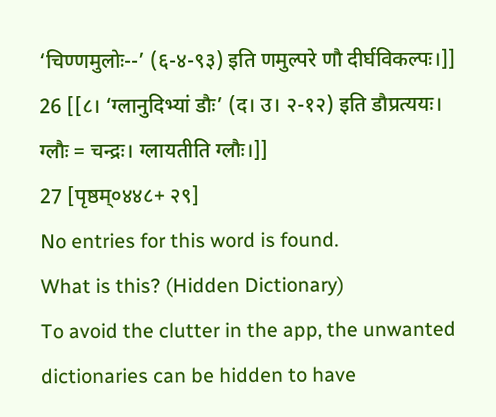‘चिण्णमुलोः--’ (६-४-९३) इति णमुल्परे णौ दीर्घविकल्पः।]]
26 [[८। ‘ग्लानुदिभ्यां डौः’ (द। उ। २-१२) इति डौप्रत्ययः। ग्लौः = चन्द्रः। ग्लायतीति ग्लौः।]]
27 [पृष्ठम्०४४८+ २९]
No entries for this word is found.
What is this? (Hidden Dictionary)
To avoid the clutter in the app, the unwanted dictionaries can be hidden to have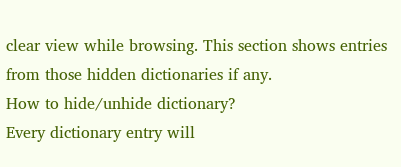clear view while browsing. This section shows entries from those hidden dictionaries if any.
How to hide/unhide dictionary?
Every dictionary entry will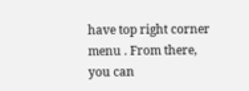have top right corner menu . From there, you can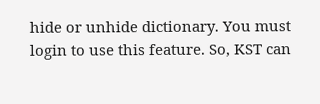hide or unhide dictionary. You must login to use this feature. So, KST can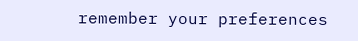remember your preferences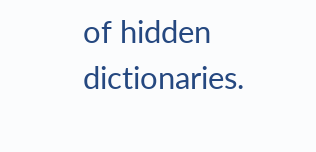of hidden dictionaries.